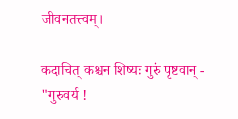जीवनतत्त्वम्।

कदाचित् कश्चन शिष्यः गुरुं पृष्टवान् - "गुरुवर्य !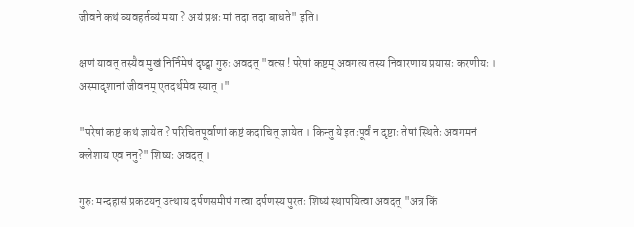जीवने कथं व्यवहर्तव्यं मया ? अयं प्रश्नः मां तदा तदा बाधते" इति।

क्षणं यावत् तस्यैव मुखं निर्निमेषं दृष्ट्वा गुरुः अवदत् "वत्स ! परेषां कष्टम् अवगत्य तस्य निवारणाय प्रयासः करणीयः । अस्मादृशानां जीवनम् एतदर्थमेव स्यात् ।"

"परेषां कष्टं कथं ज्ञायेत ? परिचितपूर्वाणां कष्टं कदाचित् ज्ञायेत । किन्तु ये इतःपूर्वं न दृष्टाः तेषां स्थितेः अवगमनं क्लेशाय एव ननु?" शिष्यः अवदत् ।

गुरुः मन्दहासं प्रकटयन् उत्थाय दर्पणसमीपं गत्वा दर्पणस्य पुरतः शिष्यं स्थापयित्वा अवदत् "अत्र किं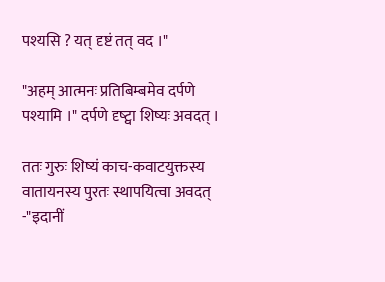पश्यसि ? यत् दृष्टं तत् वद ।"

"अहम् आत्मनः प्रतिबिम्बमेव दर्पणे पश्यामि ।" दर्पणे दृष्ट्वा शिष्यः अवदत् ।

ततः गुरुः शिष्यं काच-कवाटयुक्तस्य वातायनस्य पुरतः स्थापयित्वा अवदत् -"इदानीं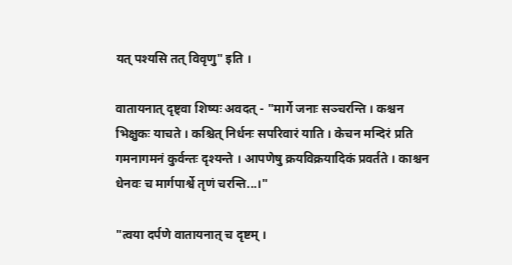यत् पश्यसि तत् विवृणु" इति ।

वातायनात् दृष्ट्वा शिष्यः अवदत् - "मार्गे जनाः सञ्चरन्ति । कश्चन भिक्षुकः याचते । कश्चित् निर्धनः सपरिवारं याति । केचन मन्दिरं प्रति गमनागमनं कुर्वन्तः दृश्यन्ते । आपणेषु क्रयविक्रयादिकं प्रवर्तते । काश्चन धेनवः च मार्गपार्श्वे तृणं चरन्ति...।"

"त्वया दर्पणे वातायनात् च दृष्टम् ।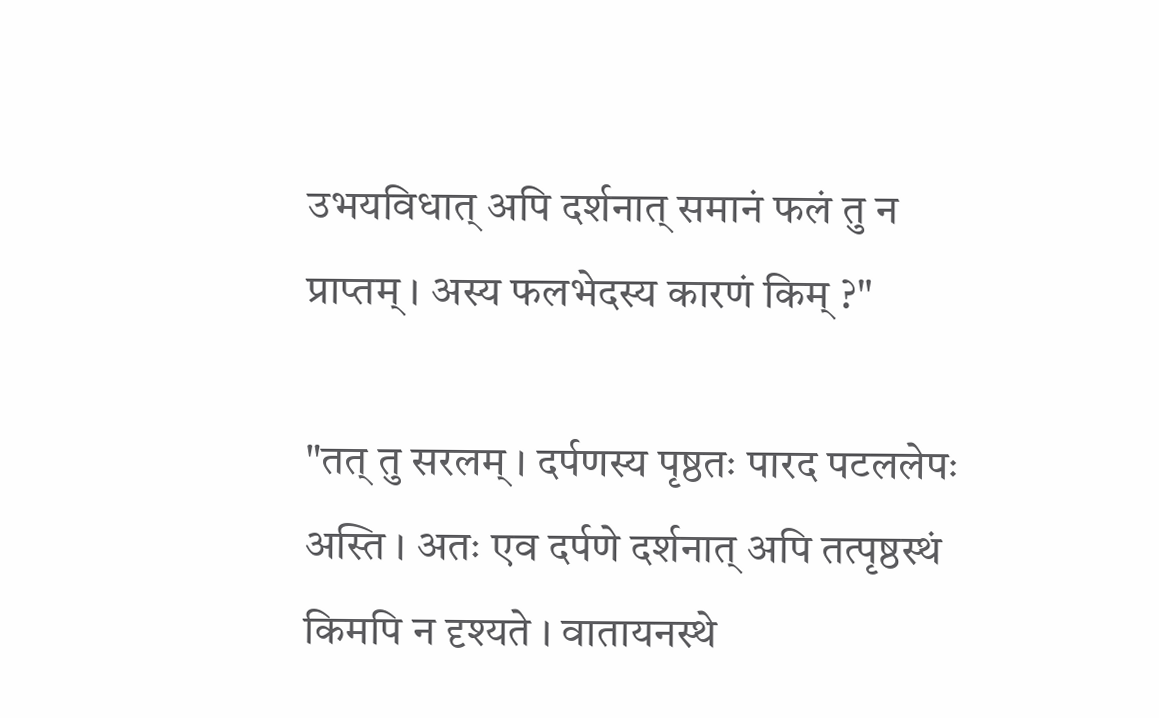उभयविधात् अपि दर्शनात् समानं फलं तु न प्राप्तम् । अस्य फलभेदस्य कारणं किम् ?"

"तत् तु सरलम् । दर्पणस्य पृष्ठतः पारद पटललेपः अस्ति । अतः एव दर्पणे दर्शनात् अपि तत्पृष्ठस्थं किमपि न दृश्यते । वातायनस्थे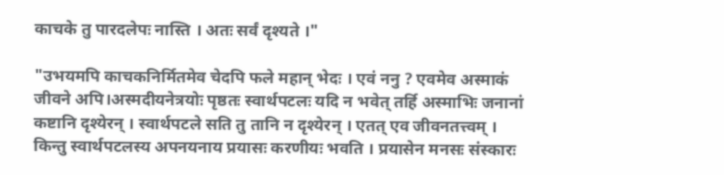काचके तु पारदलेपः नास्ति । अतः सर्वं दृश्यते ।"

"उभयमपि काचकनिर्मितमेव चेदपि फले महान् भेदः । एवं ननु ? एवमेव अस्माकं जीवने अपि।अस्मदीयनेत्रयोः पृष्ठतः स्वार्थपटलः यदि न भवेत् तर्हि अस्माभिः जनानां कष्टानि दृश्येरन् । स्वार्थपटले सति तु तानि न दृश्येरन् । एतत् एव जीवनतत्त्वम् । किन्तु स्वार्थपटलस्य अपनयनाय प्रयासः करणीयः भवति । प्रयासेन मनसः संस्कारः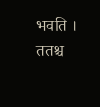भवति । ततश्च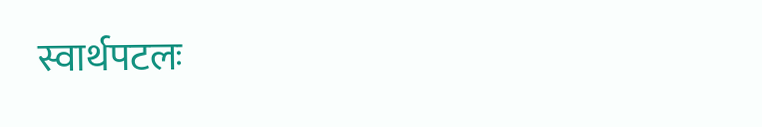स्वार्थपटलः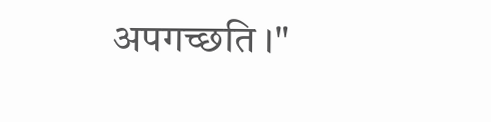अपगच्छति ।"